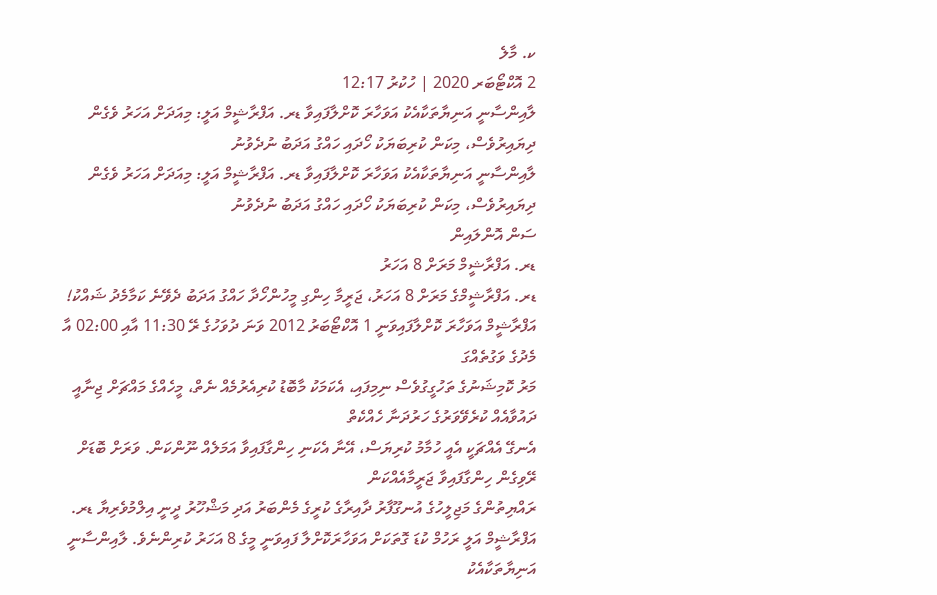ކ. މާލެ
2 އޮކްޓޯބަރ 2020 | ހުކުރު 12:17
ލާއިންސާނީ އަނިޔާތަކާއެކު އަވަހާރަ ކޮށްލާފައިވާ ޑރ. އަފްރާޝީމް އަލީ: މިއަދަށް އަހަރު ވެގެން ދިޔައިރުވެސް، މިކަން ކުރިބަޔަކު ހޯދައި ހައްގު އަދަބު ނުދެވުނު
ލާއިންސާނީ އަނިޔާތަކާއެކު އަވަހާރަ ކޮށްލާފައިވާ ޑރ. އަފްރާޝީމް އަލީ: މިއަދަށް އަހަރު ވެގެން ދިޔައިރުވެސް، މިކަން ކުރިބަޔަކު ހޯދައި ހައްގު އަދަބު ނުދެވުނު
ސަން އޮންލައިން
ޑރ. އަފްރާޝީމް މަރަށް 8 އަހަރު
ޑރ. އަފްރާޝީމްގެ މަރަށް 8 އަހަރު، ޖަރީމާ ހިންގި މީހުންހޯދާ ހައްގު އަދަބު ދެވޭނެ ކަމާމެދު ޝައްކު!
އަފްރާޝީމް އަވަހާރަ ކޮށްލާފައިވަނީ 1 އޮކްޓޯބަރު 2012 ވަނަ ދުވަހުގެ ރޭ 11:30 އާއި 02:00 އާ މެދުގެ ވަގުތެއްގަ
މަރު ކޮމިޝަނުގެ ތަހުގީގުވެސް ނިމިފައި، އެކަމަކު މާބޮޑު ކުރިއެރުމެއް ނެތް، މީހެއްގެ މައްޗަށް ޖިނާއީ ދައުވާއެއް ކުރެވޭވަރުގެ ހަރުދަނާ ހެއްކެތް
އެނގޭ އެއްޗަކީ އެއީ ހުމާމު ކުރިޔަސް، އޭނާ އެކަނި ހިންގާފައިވާ އަމަލެއް ނޫންކަން. ވަރަށް ބޮޑަށް ރޭވިގެން ހިންގާފައިވާ ޖަރީމާއެއްކަން
ރައްޔިތުންގެ މަޖިލީހުގެ އުނގޫފާރު ދާއިރާގެ ކުރީގެ މެންބަރު އަދި މަޝްހޫރު ދީނީ އިލްމުވެރިޔާ ޑރ. އަފްރާޝީމް އަލީ ރަހުމް ކުޑަ ގޮތަކަށް އަވަހާރަކޮށްލާ ފައިވަނީ މީގެ 8 އަހަރު ކުރިންނެވެ. ލާއިންސާނީ އަނިޔާތަކާއެކު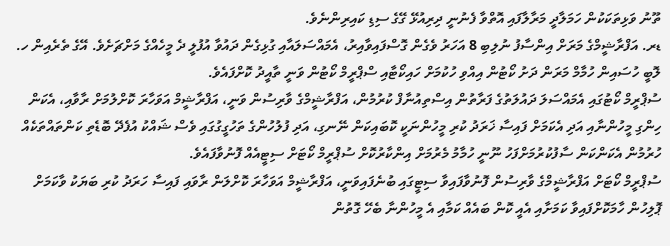ތޫނު ވަޅިތަކަކުން ހަމަލާދީ މަރާލާފައި އޮތްވާ ފެނުނީ ދިރިއުޅޭ ގޭގެ ސިޑި ކައިރިންނެވެ.
ޑރ. އަފްރާޝީމްގެ މަރަށް އިންސާފު ނުލިބި 8 އަހަރު ވެގެން ގޮސްފައިވާއިރު، އެމައްސަލައާއި ގުޅިގެން ދައުވާ އުފުލީ ދެ މީހެއްގެ މަށްޗަށެވެ. އޭގެ ތެރެއިން ހ. ލޮބީ ހުސައިން ހުމާމް މަރަން ދަށު ކޯޓުން އިއްވި ހުކުމަށް ހައިކޯޓާއި ސްޕްރީމް ކޯޓުން ވަނީ ތާއީދު ކޮށްފައެވެ.
ސުޕްރީމް ކޯޓުގައި އެމައްސަލަ ދައުލަތުގެ ފަރާތުން އިސްތިއުނާފް ކުރުމުން، އަފްރާޝީމްގެ ވާރިސުން ވަނީ، އަފްރާޝީމް އަވަހާރަ ކޮށްލުމަށް ރާވާއި، އެކަން ހިންގި މީހުންނާއި އަދި އެކަމަށް ފައިސާ ޚަރަދު ކުރި މީހުންނަކީ ކޮބައިކަން ނޭނގި، އަދި ފުލުހުންގެ ތަހުގީގުގައި ވެސް ޝައްކު އުފެދޭ ބޮޑެތި ކަންތައްތަކެއް ހުރުމުން އެކަންކަން ސާފުކުރުމަށްފަހު ނޫނީ ހުމާމު މެރުމަށް އިންކާރުކޮށް ސުޕްރީމް ކޯޓަށް ސިޓީއެއް ފޮނުވާފައެވެ.
ސުޕްރީމް ކޯޓަށް އަފްރާޝީމްގެ ވާރިސުން ފޮނުވާފައިވާ ސިޓީގައި ބުނެފައިވަނީ، އަފްރާޝީމް އަވަހާރަ ކޮށްލަން ރާވައި ފައިސާ ހަރަދު ކުރި ބަޔަކު ވާކަމަށް ޕޮލިހުން ހާމަކޮށްފައިވާ ކަމަށާއި އެއީ ކޮން ބައެއް ކަމާއި އެ މީހުންނާ ބެހޭ ގޮތުން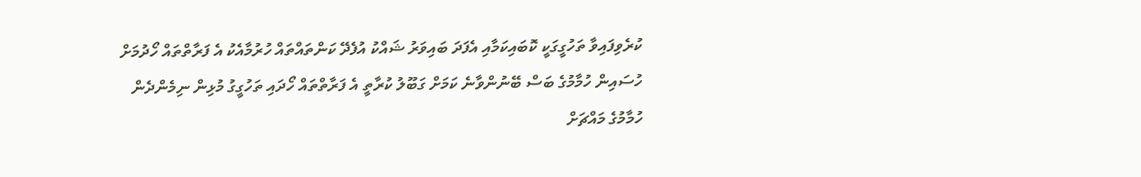ކުރެވިފައިވާ ތަހުގީގަކީ ކޮބައިކަމާއި އެފަދަ ބައިވަރު ޝައްކު އުފެދޭ ކަންތައްތައް ހުރުމާއެކު އެ ފަރާތްތައް ހޯދުމަށް ހުސައިން ހުމާމުގެ ބަސް ބޭނުންވާނެ ކަމަށް ގަބޫލު ކުރާތީ އެ ފަރާތްތައް ހޯދައި ތަހުގީގު މުޅިން ނިމެންދެން ހުމާމުގެ މައްޗަށް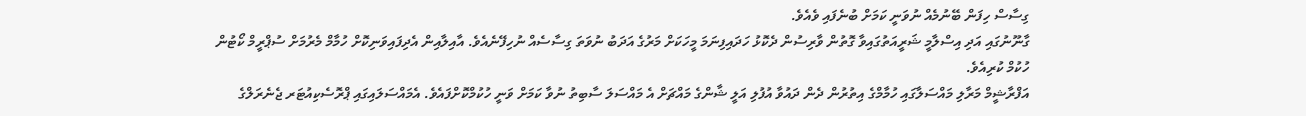ގިސާސް ހިފަން ބޭނުމެއް ނުވަނީ ކަމަށް ބުނެފައި ވެއެވެ.
ގާނޫނުގައި އަދި އިސްލާމީ ޝަރީއަތުގައިވާ ގޮތުން ވާރިސުން ދެކޮޅު ހަދައިފިނަމަ މީހަކަށް މަރުގެ އަދަބު ނުވަތަ ގިސާސެއް ނުހިފޭނެއެވެ. އާއިލާއިން އެދިފައިވަނިކޮށް ހުމާމް މެރުމަށް ސުޕްރީމް ކޯޓުން ހުކުމް ކުރިއެވެ.
އަފްރާޝީމް މަރާލި މައްސަލާގައި ހުމާމްގެ އިތުރުން ދެން ދައުވާ އުފުލި އަލީ ޝާންގެ މައްޗަށް އެ މައްސަލަ ސާބިތު ނުވާ ކަމަށް ވަނީ ހުކުމްކޮށްފައެވެ. އެމައްސަލައިގައި ޕްރޮސެކިއުޓަރ ޖެނެރަލްގެ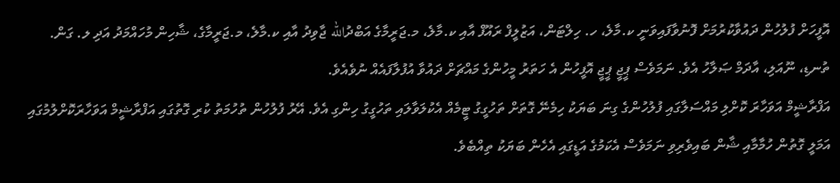އޮފީހަށް ފުލުހުން ދައުވާކުރުމަށް ފޮނުވާފައިވަނީ ކ.މާލެ، ހ. ހިލްޓަން، އަޒުލީފް ރައޫފް އާއި ކ.މާލެ، މ.ޖަރީމާގެ އަބްދުالله ޖާވިދު އާއި ކ.މާލެ، މ.ޖަރީމާގެ، ޝާހިން މުހައްމަދު އަދި ލ. ގަން. ތުނޑި، ނޫއަލި، އާދަމް ޞަލާހު އެވެ. ނަމަވެސް ޕީޖީ ޕީޖީ އޮފީހުން އެ ހަތަރު މީހުންގެ މައްޗަށް ދައުވާ އުފުލާފައެއް ނުވެއެވެ.
އަފްރާޝީމް އަވަހާރަ ކޮށްލި މައްސަލާގައި ފުލުހުންގެ ގިނަ ބަޔަކު ހިމެނޭ ގޮތަށް ތަހުގީގު ޓީމެއް އެކުލަވާލައި ތަހުގީގު ހިންގި އެވެ. އޭރު ފުލުހުން ތުހުމަތު ކުރި ގޮތުގައި އަފްރާޝީމް އަވަހާރަކޮށްލުމުގައި އަމަލީ ގޮތުން ހުމާމާއި ޝާން ބައިވެރިވި ނަމަވެސް އެކަމުގެ އަޑީގައި އެހެން ބަޔަކު ތިއްބެވެ.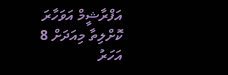އަފްރާޝީމް އަވަހާރަ ކޮށްލިތާ މިއަދަށް 8 އަހަރު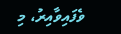ވެފައިވާއިރު، މި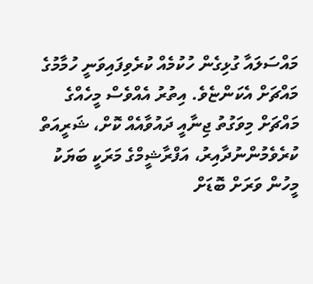މައްސަލައާ ގުޅިގެން ހުކުމެއް ކުރެވިފައިވަނީ ހުމާމުގެ މައްޗަށް އެކަންޏެވެ. އިތުރު އެއްވެސް މީހެއްގެ މައްޗަށް މިވަގުތު ޖިނާއީ ދައުވާއެއް ކޮށް، ޝަރީއަތް ކުރެވެމުންނުދާއިރު، އަފްރާޝީމްގެ މަރަކީ ބަޔަކު މީހުން ވަރަށް ބޮޑަށް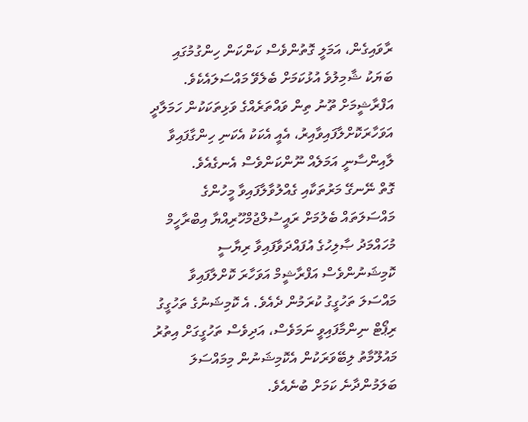ރާވައިގެން، އަމަލީ ގޮތުންވެސް ކަންކަން ހިންގުމުގައި ބަޔަކު ޝާމިލުވެ އުޅުކަމަށް ބެލެވޭ މައްސަލައެކެވެ.
އަފްރާޝީމަށް ތޫނު ތިން ވައްތަރެއްގެ ވަޅިތަކަކުން ހަމަލާދީ އަވަހާރަކޮށްލާފައިވާއިރު، އެއީ އެކަކު އެކަނި ހިންގާފައިވާ ލާއިންސާނީ އަމަލެއް ނޫންކަންވެސް އެނގެއެވެ.
ގޮތް ނޭނގޭ މަރުތަކާއި ގެއްލުވާލާފައިވާ މީހުންގެ މައްސަލަތައް ބެލުމަށް ރައީސުލްޖުމްހޫރިއްޔާ އިބްރާހީމް މުހައްމަދު ޞާލިހުގެ އުފައްދަވާފައިވާ ރިޔާސީ ކޮމިޝަނުންވެސް އަފްރާޝީމް އަވަހާރަ ކޮށްލާފައިވާ މައްސަލަ ތަހުގީގު ކުރަމުން ދެއެވެ. އެ ކޮމިޝަނުގެ ތަހުގީގު ރިޕޯޓް ނިންމާފައިވީ ނަމަވެސް، އަދިވެސް ތަހުގީގަށް އިތުރު މައުލޫމާތު ލިބޭވަރަކުން އެކޮމިޝަނުން މިމައްސަލަ ބަލަމުންދާނެ ކަމަށް ބުނެއެވެ.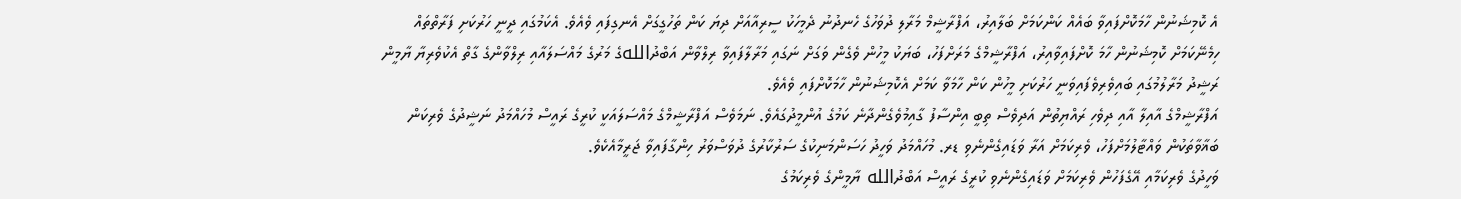އެ ކޮމިޝަނުން ހާމަކޮށްފައިވާ ބައެއް ކަންކަމަށް ބަލާއިރު، އަފްރާޝީމް މަރާލި ދުވަހުގެ ހެނދުނު ދެމީހަކު ސީރިއާއަށް ދިޔަ ކަން ތަހުގީގަށް އެނގިފައި ވެއެވެ. އެކަމުގައި ދީނީ ހަރުކަށި ފަރާތްތައް ހިމެނޭކަމަށް ކޮމިޝަނުން ހާމަ ކޮށްފައިވާއިރު، އަފްރާޝީމްގެ މަރަށްފަހު، ބަޔަކު މީހުން ވެގެން ވަގަށް ނަގައި މަރާލާފައިވާ ރިލްވާން އަބްދުاللهގެ މަރުގެ މައްސަލައާއި ރިލްވާންގެ ގާތް އެކުވެރިޔާ ޔާމީން ރަޝީދު މަރާލުމުގައި ބައިވެރިވެފައިވަނީ ހަރުކަށި މީހުން ކަން ހާމަވާ ކަމަށް އެކޮމިޝަނުން ހާމަކޮށްފައި ވެއެވެ.
އަފްރާޝީމްގެ އާއިލާ އާއި ދިވެހި ރައްޔިތުން އަދިވެސް ތިބީ އިންސާފު ގާއިމުވެގެންދާނެ ކަމުގެ އުންމީދުގައެވެ. ނަމަވެސް އަފްރާޝީމްގެ މައްސަލައަކީ ކުރީގެ ރައީސް މުހައްމަދު ނަޝީދުގެ ވެރިކަން ބަޣާވާތަކުން ވައްޓާލުމަށްފަހު، ވެރިކަމަށް އަރާ ވަޑައިގެންނެވި ޑރ. މުހައްމަދު ވަހީދު ހަސަންމަނިކުގެ ސަރުކާރުގެ ދުވަސްވަރު ހިންގާފައިވާ ޖަރީމާއެކެވެ.
ވަހީދުގެ ވެރިކަމާއި އޭގެފަހުން ވެރިކަމަށް ވަޑައިގެންނެވި ކުރީގެ ރައީސް އަބްދުالله ޔާމީންގެ ވެރިކަމުގެ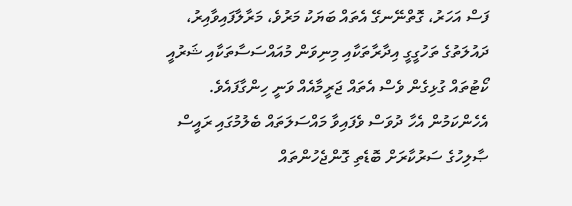ފަސް އަހަރު، ގޮތްނޭނގޭ އެތައް ބަޔަކު މަރުވެ، މަރާލާފައިވާއިރު، ދައުލަތުގެ ތަހުގީގީ އިދާރާތަކާއި މިނިވަން މުއައްސަސާތަކާއި ޝަރުއީ ކޯޓުތައް ގުޅިގެން ވެސް އެތައް ޖަރީމާއެއް ވަނީ ހިންގާފައެވެ.
އެހެންކަމުން އެހާ ދުވަސް ވެފައިވާ މައްސަލަތައް ބެލުމުގައި ރައީސް ޞާލިހުގެ ސަރުކާރަށް ބޮޑެތި ގޮންޖެހުންތައް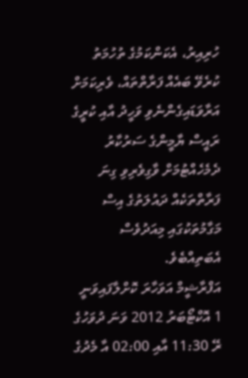ހުރިއިރު، އެކަންކަމުގެ ތުހުމަތު ކުރެވޭ ބައެއް ފަރާތްތައް، ވެރިކަމަށް އަރާވަޑައިގެންނެވި ވަހީދު އާއި ކުރީގެ ރައީސް ޔާމީންގެ ސަރުކާރު ދެމެހެއްޓުމަށް ވާގިވެރިވި ގިނަ ފަރާތްތަކެއް ދައުލަތުގެ އިސް މަގާމުތަކުގައި މިއަދުވެސް އެބަތިއްބެވެ.
އަފްރާޝީމް އަވަހާރަ ކޮށްލާފައިވަނީ 1 އޮކްޓޯބަރު 2012 ވަނަ ދުވަހުގެ ރޭ 11:30 އާއި 02:00 އާ މެދުގެ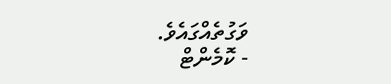ވަގުތެއްގައެވެ.
- ކޮމެންޓް